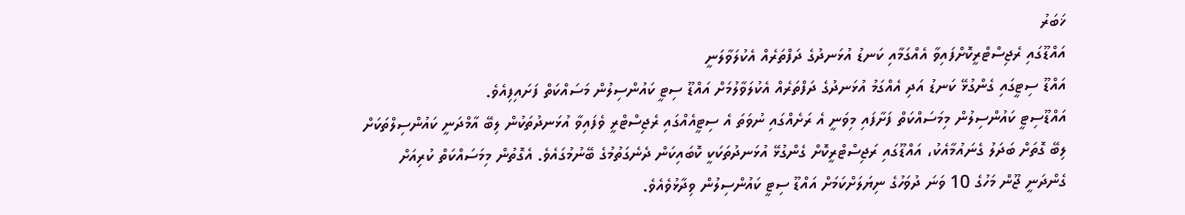ޚަބަރު
އައްޑޫގައި ރެޖިސްޓްރީކޮށްފައިވާ އެއްގަމާއި ކަނޑު އުޅަނދުގެ ދަފްތަރެއް އެކުލަވާލަނީ
އައްޑޫ ސިޓީގައި ގެންގުޅޭ ކަނޑު އަދި އެއްގަމު އުޅަނދުގެ ދަފްތަރެއް އެކުލަވާލުމަށް އައްޑޫ ސިޓީ ކައުންސިލުން މަސައްކަތް ފަށައިފިއެވެ.
އައްޑޫސިޓީ ކައުންސިލުން މިމަސައްކަތް ފަށާފައި މިވަނީ އެ ރަށެއްގައި ނުވަތަ އެ ސިޓީއެއްގައި ރެޖިސްޓްރީ ވެފައިވާ އުޅަނދުތަކުން ލިބޭ އާމްދަނީ ކައުންސިލްތަކަށް ލިބޭ ގޮތަށް ބަދަލު ގެނައުމާއެކު، އައްޑޫގައި ރަޖިސްޓްރީކޮށް ގެންގުޅޭ އުޅަނދުތަކަކީ ކޮބައިކަން ދެނެގަތުމުގެ ބޭނުމުގައެވެ. އެގޮތުން މިމަސައްކަތް ކުރިއަށް ގެންދަނީ ޖޫން މަހުގެ 10 ވަނަ ދުވަހުގެ ނިޔަލަށްކަމަށް އައްޑޫ ސިޓީ ކައުންސިލުން ވިދާޅުވެއެވެ.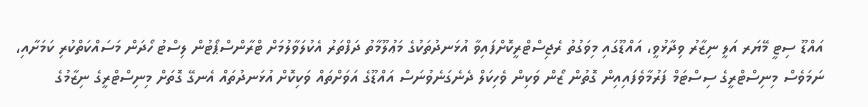އައްޑޫ ސިޓީ މޭޔަރ އަލީ ނިޒާރު ވިދާޅުވީ، އައްޑޫގައި މިވަގުތު ރެޖިސްޓްރީކޮށްފައިވާ އުޅަނދުތަކުގެ މަޢުލޫމާތު ދަފްތަރު އެކުލަވާލުމަށް ޓްރާންސްޕޯޓުން ލިސްޓު ހޯދަން މަސައްކަތްކުރި ކަމަށާއި، ނަމަވެސް މިނިސްޓްރީގެ ސިސްޓަމް ފަރުމާވެފައިއިން ގޮތުން ޒޯން ވަކިން ވެހިކަލް ދެނެގަނެވުނަސް އައްޑޫގެ އަވަށްތައް ވަކިކޮށް އުޅަނދުތައް އެނގޭ ގޮތަށް މިނިސްޓްރީގެ ނިޒާމުގެ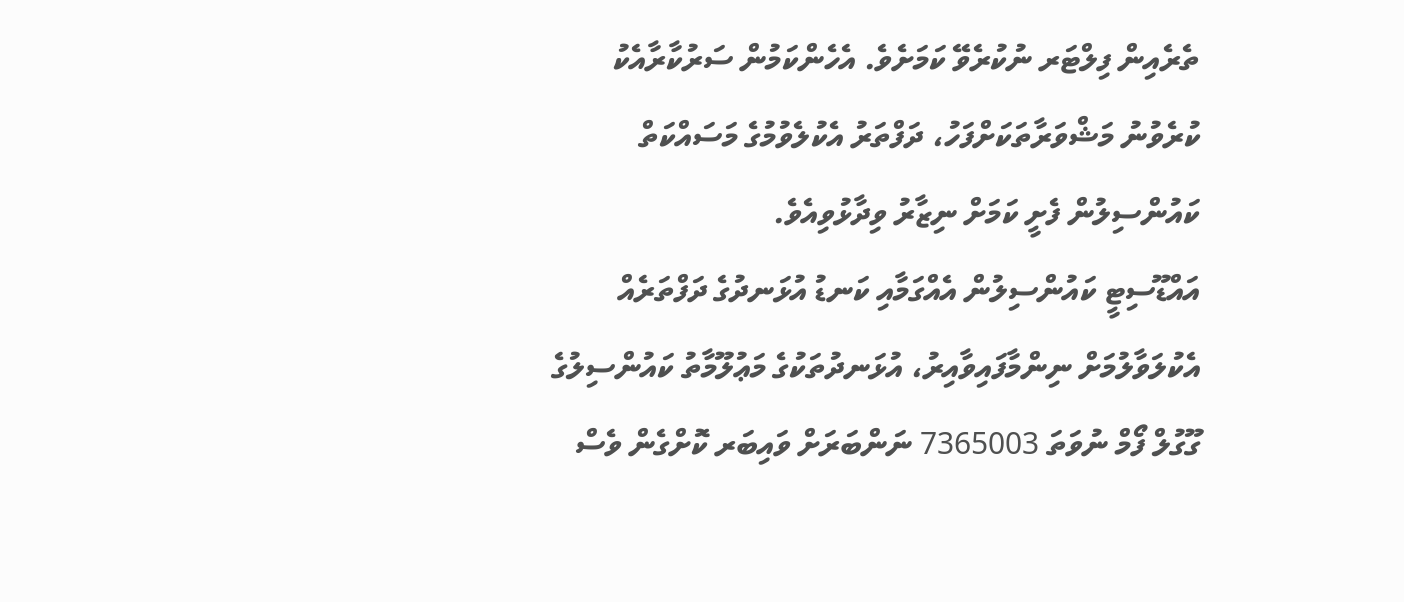ތެރެއިން ފިލްޓަރ ނުކުރެވޭ ކަމަށެވެ. އެހެންކަމުން ސަރުކާރާއެކު ކުރެވުނު މަޝްވަރާތަކަށްފަހު، ދަފްތަރު އެކުލެވުމުގެ މަސައްކަތް ކައުންސިލުން ފެށީ ކަމަށް ނިޒާރު ވިދާޅުވިއެވެ.
އައްޑޫސިޓީ ކައުންސިލުން އެއްގަމާއި ކަނޑު އުޅަނދުގެ ދަފްތަރެއް އެކުލަވާލުމަށް ނިންމާފައިވާއިރު، އުޅަނދުތަކުގެ މަޢުލޫމާތު ކައުންސިލުގެ ގޫގުލް ފޯމް ނުވަތަ 7365003 ނަންބަރަށް ވައިބަރ ކޮށްގެން ވެސް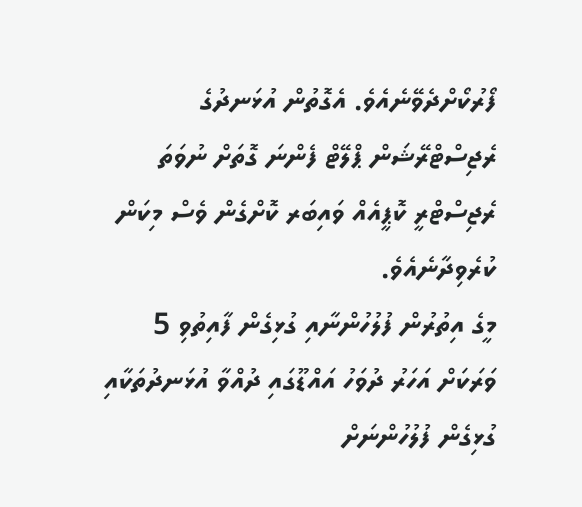ފޯރުކޯށްދެވޭނެއެވެ. އެގޮތުން އުޅަނދުގެ ރެޖިސްޓްރޭޝަން ޕްލޭޓް ފެންނަ ގޮތަށް ނުވަތަ ރެޖިސްޓްރީ ކޮޕީއެއް ވައިބަރ ކޮށްގެން ވެސް މިކަން ކުރެވިދާނެއެވެ.
މީގެ އިތުރުން ފުލުހުންނާއި ގުޅިގެން ފާއިތުވި 5 ވަރަކަށް އަހަރު ދުވަހު އައްޑޫގައި ދުއްވާ އުޅަނދުތަކާއި ގުޅިގެން ފުލުހުންނަށް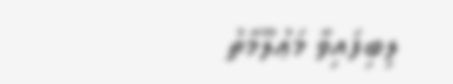ލިބިފައިވާ މަޢުލޫމާތު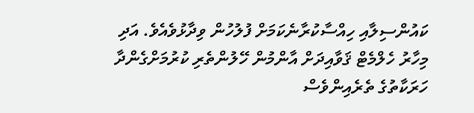ކައުންސިލާއި ހިއްސާކުރާނެކަމަށް ފުލުހުން ވިދާޅުވެއެވެ. އަދި މިހާރު ހެލްމެޓް ޤަވާއިދަށް އާންމުން ހޭލުންތެރި ކުރުމަށްގެންދާ ހަރަކާތުގެ ތެރެއިންވެސް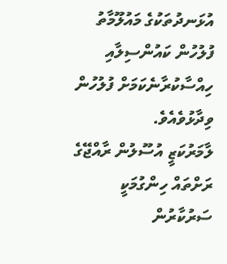އުޅަނދުތަކުގެ މައުލޫމާތު ފުލުހުން ކައުންސިލާއި ހިއްސާކުރާނެކަމަށް ފުލުހުން ވިދާޅުވެއެވެ.
ލާމަރުކަޒީ އުސޫލުން ރާއްޖޭގެ ރަށްތައް ހިންގުމަކީ ސަރުކާރުން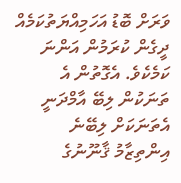ވަރަށް ބޮޑު އަހަމިއްޔަތުކަމެއް ދީގެން ކުރަމުން އަންނަ ކަމެކެވެ. އެގޮތުން އެ ތަނަކުން ލިބޭ އާމްދަނީ އެތަނަކަށް ލިބޭނެ އިންތިޒާމު ޤާނޫނުގެ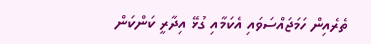ތެރެއިން ހަމަޖައްސަވައި އެކަމާއި ގުޅޭ އިދާރީ ކަންކަން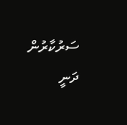ސަރުކާރުން ދަނީ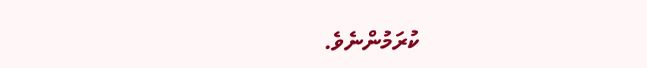ކުރަމުންނެވެ.